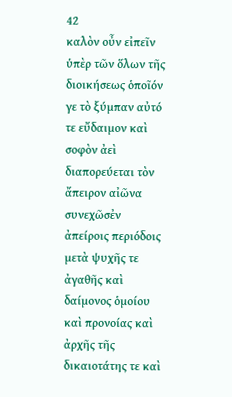42
καλὸν οὖν εἰπεῖν ὑπὲρ τῶν ὅλων τῆς διοικήσεως ὁποῖόν γε τὸ ξύμπαν αὐτό τε εὔδαιμον καὶ σοφὸν ἀεὶ διαπορεύεται τὸν ἄπειρον αἰῶνα συνεχῶσἐν ἀπείροις περιόδοις μετὰ ψυχῆς τε ἀγαθῆς καὶ δαίμονος ὁμοίου καὶ προνοίας καὶ ἀρχῆς τῆς δικαιοτάτης τε καὶ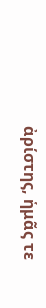ἀρίστης, ἡμᾶς τε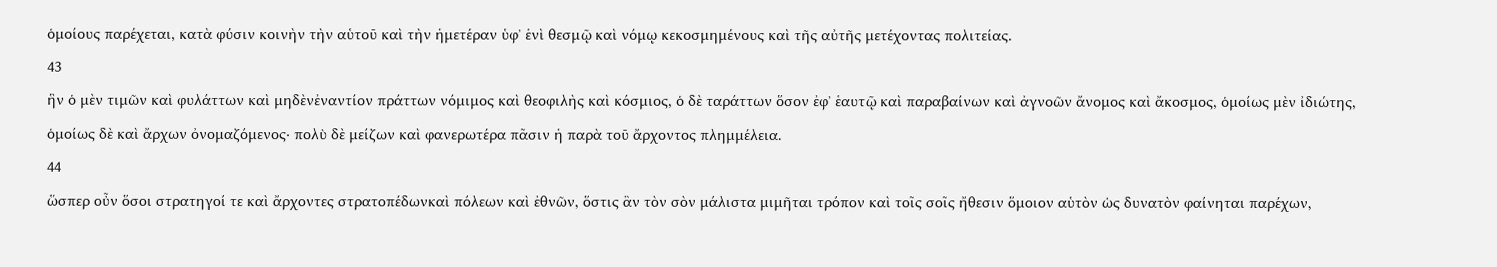ὁμοίους παρέχεται, κατὰ φύσιν κοινὴν τὴν αὑτοῦ καὶ τὴν ἡμετέραν ὑφʼ ἑνὶ θεσμῷ καὶ νόμῳ κεκοσμημένους καὶ τῆς αὐτῆς μετέχοντας πολιτείας.
43
ἣν ὁ μὲν τιμῶν καὶ φυλάττων καὶ μηδὲνἐναντίον πράττων νόμιμος καὶ θεοφιλὴς καὶ κόσμιος, ὁ δὲ ταράττων ὅσον ἐφʼ ἑαυτῷ καὶ παραβαίνων καὶ ἀγνοῶν ἄνομος καὶ ἄκοσμος, ὁμοίως μὲν ἰδιώτης, ὁμοίως δὲ καὶ ἄρχων ὀνομαζόμενος· πολὺ δὲ μείζων καὶ φανερωτέρα πᾶσιν ἡ παρὰ τοῦ ἄρχοντος πλημμέλεια.
44
ὥσπερ οὖν ὅσοι στρατηγοί τε καὶ ἄρχοντες στρατοπέδωνκαὶ πόλεων καὶ ἐθνῶν, ὅστις ἂν τὸν σὸν μάλιστα μιμῆται τρόπον καὶ τοῖς σοῖς ἤθεσιν ὅμοιον αὑτὸν ὡς δυνατὸν φαίνηται παρέχων,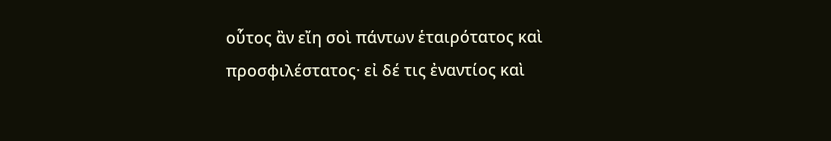οὗτος ἂν εἴη σοὶ πάντων ἑταιρότατος καὶ προσφιλέστατος· εἰ δέ τις ἐναντίος καὶ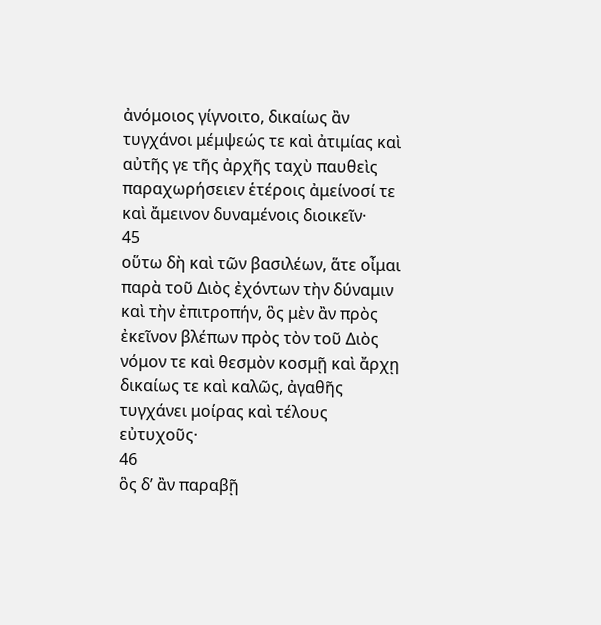ἀνόμοιος γίγνοιτο, δικαίως ἂν τυγχάνοι μέμψεώς τε καὶ ἀτιμίας καὶ αὐτῆς γε τῆς ἀρχῆς ταχὺ παυθεὶς παραχωρήσειεν ἑτέροις ἀμείνοσί τε καὶ ἄμεινον δυναμένοις διοικεῖν·
45
οὕτω δὴ καὶ τῶν βασιλέων, ἅτε οἶμαι παρὰ τοῦ Διὸς ἐχόντων τὴν δύναμιν καὶ τὴν ἐπιτροπήν, ὃς μὲν ἂν πρὸς ἐκεῖνον βλέπων πρὸς τὸν τοῦ Διὸς νόμον τε καὶ θεσμὸν κοσμῇ καὶ ἄρχῃ δικαίως τε καὶ καλῶς, ἀγαθῆς τυγχάνει μοίρας καὶ τέλους εὐτυχοῦς·
46
ὃς δʼ ἂν παραβῇ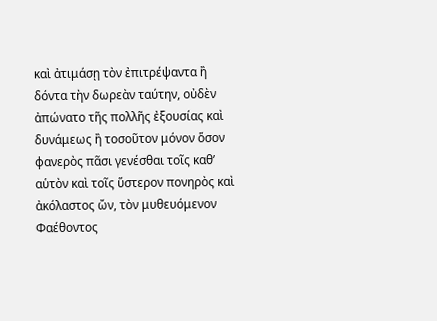καὶ ἀτιμάσῃ τὸν ἐπιτρέψαντα ἢ δόντα τὴν δωρεὰν ταύτην, οὐδὲν ἀπώνατο τῆς πολλῆς ἐξουσίας καὶ δυνάμεως ἢ τοσοῦτον μόνον ὅσον φανερὸς πᾶσι γενέσθαι τοῖς καθʼ αὑτὸν καὶ τοῖς ὕστερον πονηρὸς καὶ ἀκόλαστος ὤν, τὸν μυθευόμενον Φαέθοντος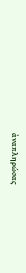ἀναπληρώσας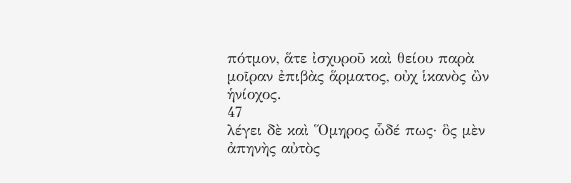πότμον, ἅτε ἰσχυροῦ καὶ θείου παρὰ μοῖραν ἐπιβὰς ἅρματος, οὐχ ἱκανὸς ὢν ἡνίοχος.
47
λέγει δὲ καὶ Ὅμηρος ὧδέ πως· ὃς μὲν ἀπηνὴς αὐτὸς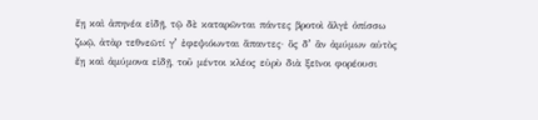ἔῃ καὶ ἀπηνέα εἰδῇ, τῷ δὲ καταρῶνται πάντες βροτοὶ ἄλγἐ ὀπίσσω ζωῷ, ἀτὰρ τεθνεῶτί γʼ ἐφεψιόωνται ἅπαντες· ὃς δʼ ἂν ἀμύμων αὐτὸς ἔῃ καὶ ἀμύμονα εἰδῇ, τοῦ μέντοι κλέος εὐρὺ διὰ ξεῖνοι φορέουσι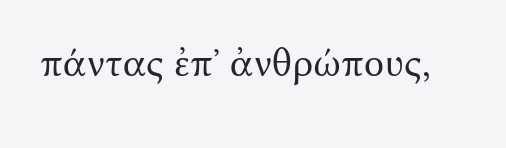πάντας ἐπʼ ἀνθρώπους,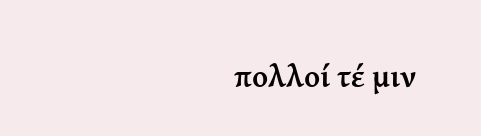πολλοί τέ μιν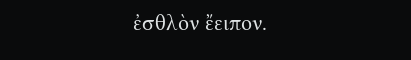ἐσθλὸν ἔειπον.